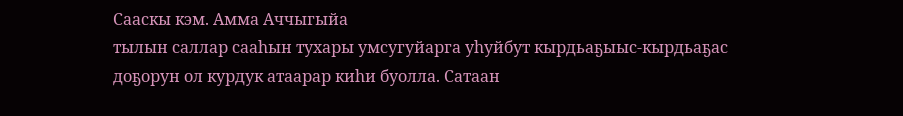Сааскы кэм. Амма Аччыгыйа
тылын саллар сааһын тухары умсугуйарга уһуйбут кырдьаҕыыс-кырдьаҕас доҕорун ол курдук атаарар киһи буолла. Сатаан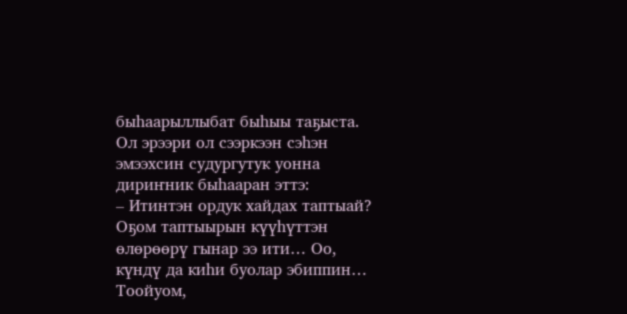быһаарыллыбат быһыы таҕыста. Ол эрээри ол сээркээн сэһэн эмээхсин судургутук уонна дириҥник быһааран эттэ:
– Итинтэн ордук хайдах таптыай? Оҕом таптыырын күүһүттэн өлөрөөрү гынар ээ ити… Оо, күндү да киһи буолар эбиппин… Тоойуом,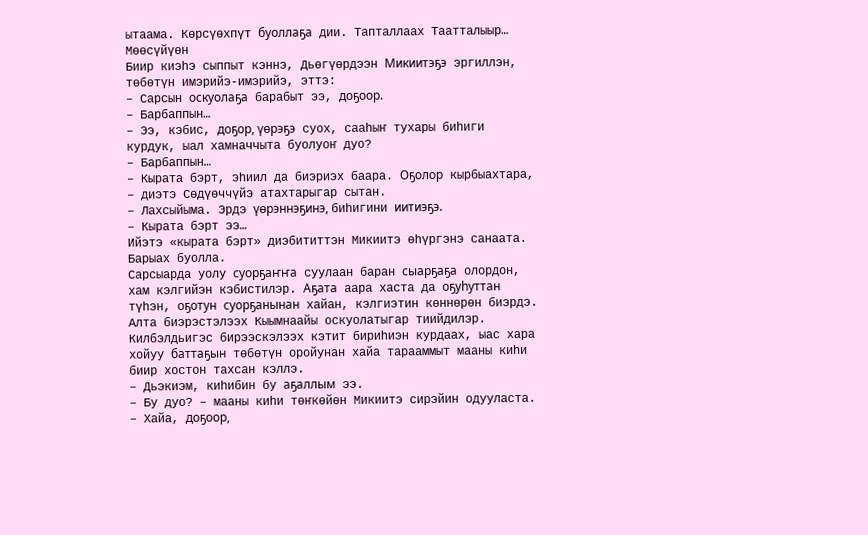ытаама. Көрсүөхпүт буоллаҕа дии. Тапталлаах Таатталыыр…
Мөөсүйүөн
Биир киэһэ сыппыт кэннэ, Дьөгүөрдээн Микиитэҕэ эргиллэн, төбөтүн имэрийэ-имэрийэ, эттэ:
– Сарсын оскуолаҕа барабыт ээ, доҕоор.
– Барбаппын…
– Ээ, кэбис, доҕор, үөрэҕэ суох, сааһыҥ тухары биһиги курдук, ыал хамначчыта буолуоҥ дуо?
– Барбаппын…
– Кырата бэрт, эһиил да биэриэх баара. Оҕолор кырбыахтара, – диэтэ Сөдүөччүйэ атахтарыгар сытан.
– Лахсыйыма. Эрдэ үөрэннэҕинэ, биһигини иитиэҕэ.
– Кырата бэрт ээ…
Ийэтэ «кырата бэрт» диэбититтэн Микиитэ өһүргэнэ санаата. Барыах буолла.
Сарсыарда уолу суорҕаҥҥа суулаан баран сыарҕаҕа олордон, хам кэлгийэн кэбистилэр. Аҕата аара хаста да оҕуһуттан түһэн, оҕотун суорҕанынан хайан, кэлгиэтин көннөрөн биэрдэ. Алта биэрэстэлээх Кыымнаайы оскуолатыгар тиийдилэр.
Килбэлдьигэс бирээскэлээх кэтит бириһиэн курдаах, ыас хара хойуу баттаҕын төбөтүн оройунан хайа тарааммыт мааны киһи биир хостон тахсан кэллэ.
– Дьэкиэм, киһибин бу аҕаллым ээ.
– Бу дуо? – мааны киһи төҥкөйөн Микиитэ сирэйин одууласта. – Хайа, доҕоор,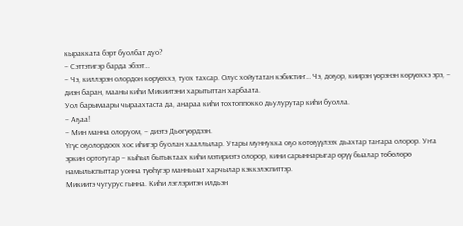кыракката бэрт буолбат дуо?
– Сэттэтигэр барда эбээт…
– Чэ, киллэрэн олордон көрүөххэ, туох тахсар. Олус хойутатан кэбистиҥ… Чэ, доҕор, киирэн үөрэнэн көрүөххэ эрэ, – диэн баран, мааны киһи Микиитэни харытыттан харбаата.
Уол барымаары чыраахтаста да, анараа киһи тохтоппокко дьулурутар киһи буолла.
– Аҕаа!
– Мин манна олоруом, – диэтэ Дьөгүөрдээн.
Үгүс оҕолордоох хос иһигэр буолан хааллылар. Утары муннукка оҕо көтөҕүүлээх дьахтар таҥара олорор. Уҥа эркин ортотугар – кыһыл бытыктаах киһи мэтириэтэ олорор, кини сарыннарыгар өрүү быалар төбөлөрө намылыспыттар уонна түөһүгэр манньыат харчылар кэккэлэспиттэр.
Микиитэ чугурус гынна. Киһи лэглэритэн илдьэн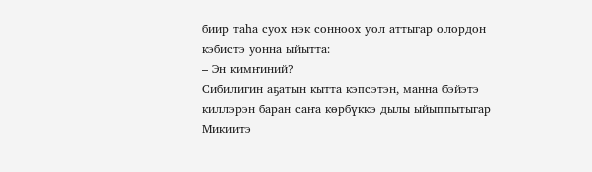биир таһа суох нэк сонноох уол аттыгар олордон кэбистэ уонна ыйытта:
– Эн кимҥиний?
Сибилигин аҕатын кытта кэпсэтэн, манна бэйэтэ киллэрэн баран саҥа көрбүккэ дылы ыйыппытыгар Микиитэ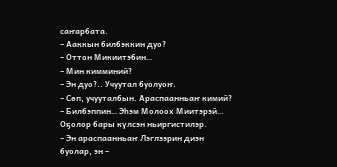саҥарбата.
– Ааккын билбэккин дуо?
– Оттон Микиитэбин…
– Мин кимминий?
– Эн дуо?.. Учуутал буолуоҥ.
– Сөп, учууталбын. Араспаанньаҥ кимий?
– Билбэппин… Эһэм Молоох Миитэрэй…
Оҕолор бары күлсэн ньиргистилэр.
– Эн араспаанньаҥ Лэглээрин диэн буолар, эн –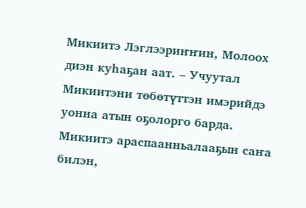Микиитэ Лэглээриҥҥин, Молоох диэн куһаҕан аат. – Учуутал Микиитэни төбөтүттэн имэрийдэ уонна атын оҕолорго барда.
Микиитэ араспаанньалааҕын саҥа билэн,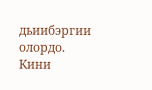дьиибэргии олордо. Кини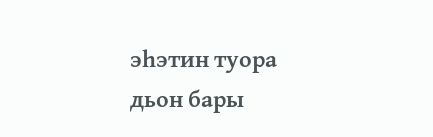эһэтин туора дьон бары